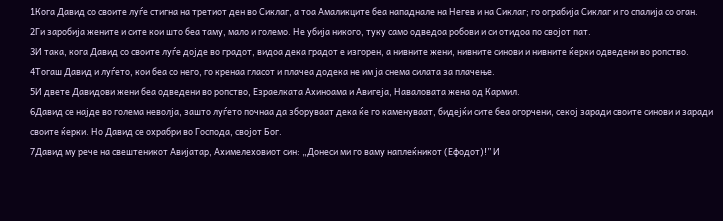1Кога Давид со своите луѓе стигна на третиот ден во Сиклаг, а тоа Амаликците беа нападнале на Негев и на Сиклаг; го ограбија Сиклаг и го спалија со оган.
2Ги заробија жените и сите кои што беа таму, мало и големо. Не убија никого, туку само одведоа робови и си отидоа по својот пат.
3И така, кога Давид со своите луѓе дојде во градот, видоа дека градот е изгорен, а нивните жени, нивните синови и нивните ќерки одведени во ропство.
4Тогаш Давид и луѓето, кои беа со него, го кренаа гласот и плачеа додека не им ја снема силата за плачење.
5И двете Давидови жени беа одведени во ропство, Езраелката Ахиноама и Авигеја, Наваловата жена од Кармил.
6Давид се најде во голема неволја, зашто луѓето почнаа да зборуваат дека ќе го каменуваат, бидејќи сите беа огорчени, секој заради своите синови и заради своите ќерки. Но Давид се охрабри во Господа, својот Бог.
7Давид му рече на свештеникот Авијатар, Ахимелеховиот син: „Донеси ми го ваму наплеќникот (Ефодот)!” И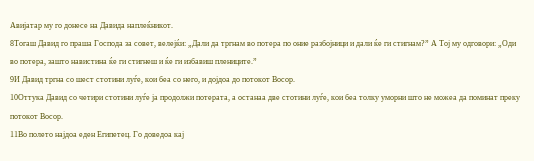Авијатар му го донесе на Давида наплеќникот.
8Тогаш Давид го праша Господа за совет, велејќи: „Дали да тргнам во потера по оние разбојници и дали ќе ги стигнам?” А Тој му одговори: „Оди во потера, зашто навистина ќе ги стигнеш и ќе ги избавиш плениците.”
9И Давид тргна со шест стотини луѓе, кои беа со него, и дојдоа до потокот Восор.
10Оттука Давид со четири стотини луѓе ја продолжи потерата, а останаа две стотини луѓе, кои беа толку уморни што не можеа да поминат преку потокот Восор.
11Во полето најдоа еден Египетец. Го доведоа кај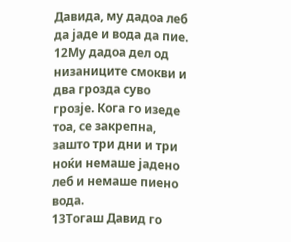Давида, му дадоа леб да јаде и вода да пие.
12Му дадоа дел од низаниците смокви и два грозда суво грозје. Кога го изеде тоа, се закрепна, зашто три дни и три ноќи немаше јадено леб и немаше пиено вода.
13Тогаш Давид го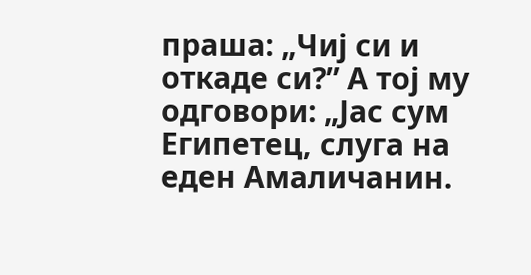праша: „Чиј си и откаде си?” А тој му одговори: „Јас сум Египетец, слуга на еден Амаличанин.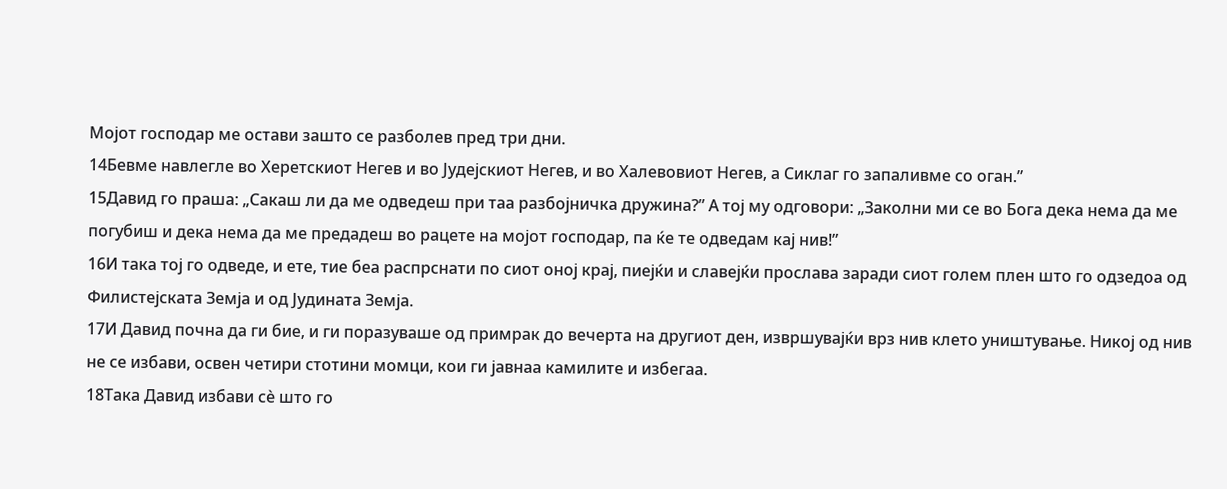Мојот господар ме остави зашто се разболев пред три дни.
14Бевме навлегле во Херетскиот Негев и во Јудејскиот Негев, и во Халевовиот Негев, а Сиклаг го запаливме со оган.”
15Давид го праша: „Сакаш ли да ме одведеш при таа разбојничка дружина?” А тој му одговори: „Заколни ми се во Бога дека нема да ме погубиш и дека нема да ме предадеш во рацете на мојот господар, па ќе те одведам кај нив!”
16И така тој го одведе, и ете, тие беа распрснати по сиот оној крај, пиејќи и славејќи прослава заради сиот голем плен што го одзедоа од Филистејската Земја и од Јудината Земја.
17И Давид почна да ги бие, и ги поразуваше од примрак до вечерта на другиот ден, извршувајќи врз нив клето уништување. Никој од нив не се избави, освен четири стотини момци, кои ги јавнаа камилите и избегаа.
18Така Давид избави сè што го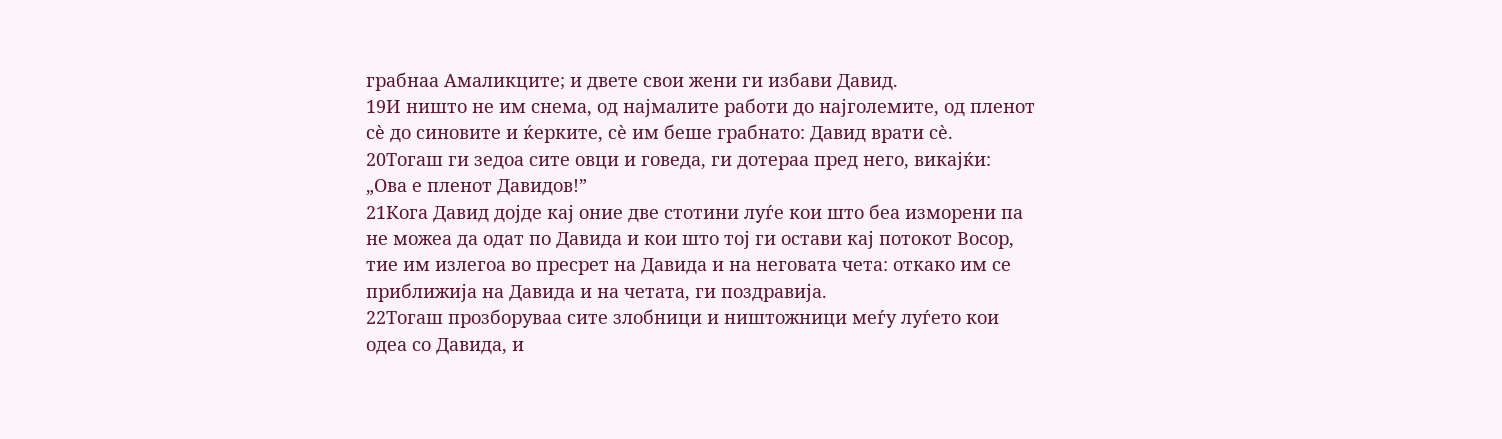грабнаа Амаликците; и двете свои жени ги избави Давид.
19И ништо не им снема, од најмалите работи до најголемите, од пленот сè до синовите и ќерките, сè им беше грабнато: Давид врати сè.
20Тогаш ги зедоа сите овци и говеда, ги дотераа пред него, викајќи: „Ова е пленот Давидов!”
21Кога Давид дојде кај оние две стотини луѓе кои што беа изморени па не можеа да одат по Давида и кои што тој ги остави кај потокот Восор, тие им излегоа во пресрет на Давида и на неговата чета: откако им се приближија на Давида и на четата, ги поздравија.
22Тогаш прозборуваа сите злобници и ништожници меѓу луѓето кои одеа со Давида, и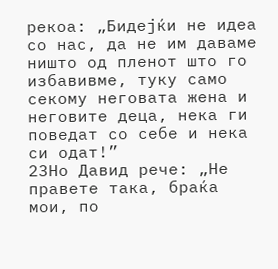рекоа: „Бидејќи не идеа со нас, да не им даваме ништо од пленот што го избавивме, туку само секому неговата жена и неговите деца, нека ги поведат со себе и нека си одат!”
23Но Давид рече: „Не правете така, браќа мои, по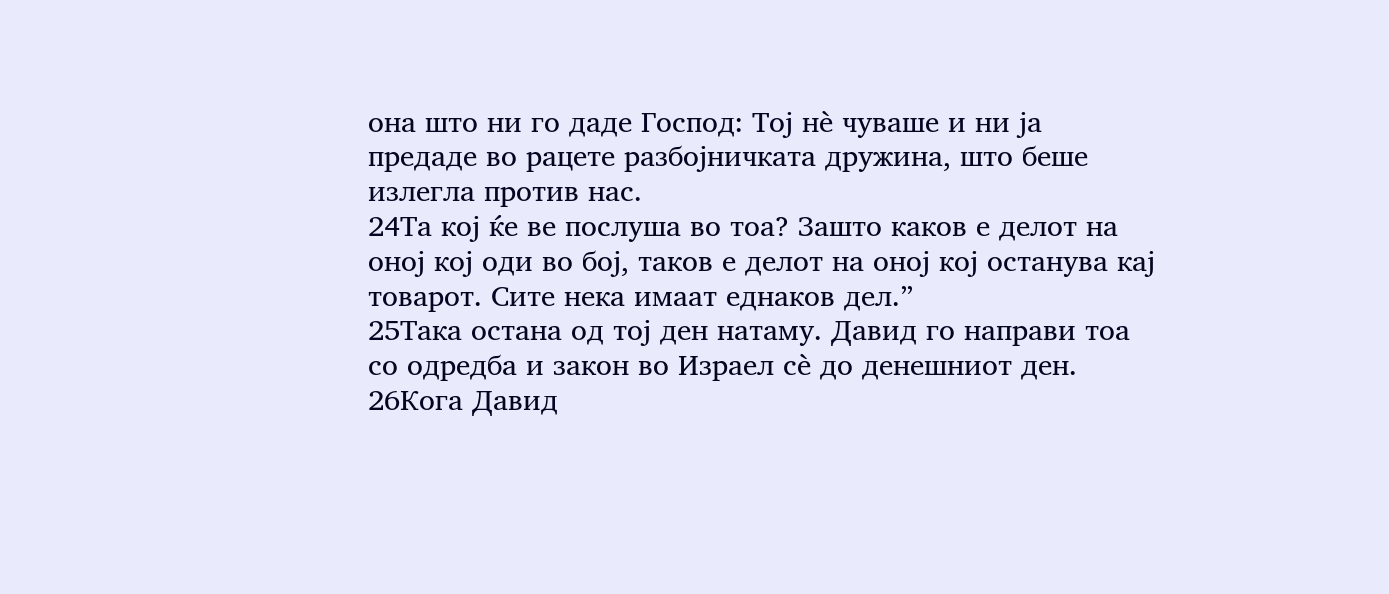она што ни го даде Господ: Тој нè чуваше и ни ја предаде во рацете разбојничката дружина, што беше излегла против нас.
24Та кој ќе ве послуша во тоа? Зашто каков е делот на оној кој оди во бој, таков е делот на оној кој останува кај товарот. Сите нека имаат еднаков дел.”
25Така остана од тој ден натаму. Давид го направи тоа со одредба и закон во Израел сè до денешниот ден.
26Кога Давид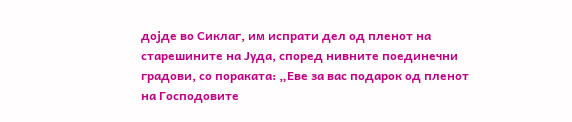дојде во Сиклаг, им испрати дел од пленот на старешините на Јуда, според нивните поединечни градови, со пораката: „Еве за вас подарок од пленот на Господовите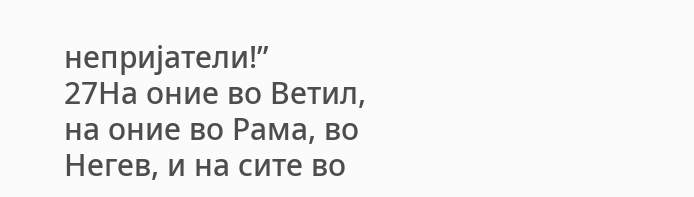непријатели!”
27На оние во Ветил, на оние во Рама, во Негев, и на сите во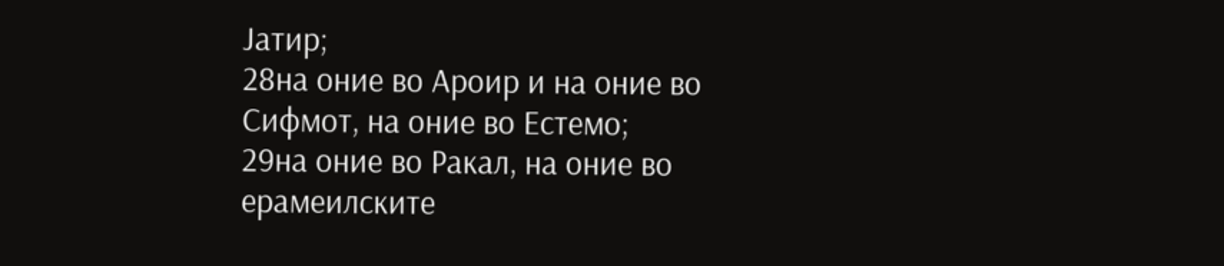Јатир;
28на оние во Ароир и на оние во Сифмот, на оние во Естемо;
29на оние во Ракал, на оние во ерамеилските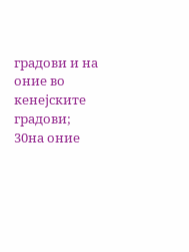градови и на оние во кенејските градови;
30на оние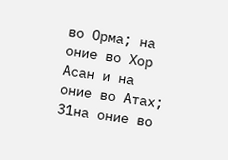во Орма; на оние во Хор Асан и на оние во Атах;
31на оние во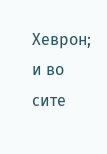Хеврон; и во сите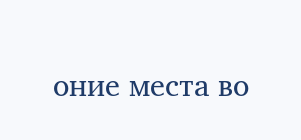оние места во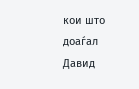кои што доаѓал Давид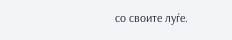со своите луѓе.